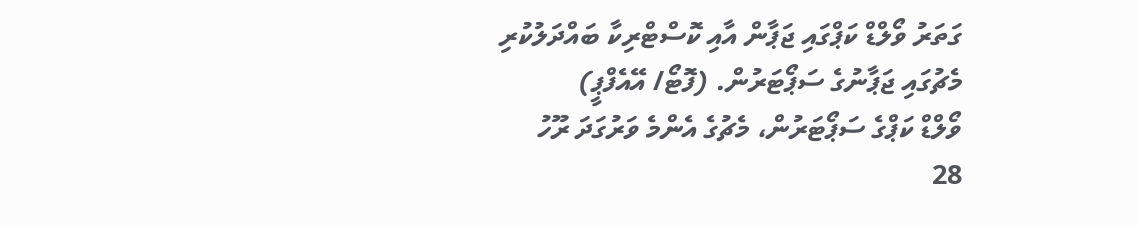ގަތަރު ވޯލްޑް ކަޕްގައި ޖަޕާން އާއި ކޮސްޓްރިކާ ބައްދަލުކުރި މެޗުގައި ޖަޕާނުގެ ސަޕޯޓަރުން. (ފޮޓޯ/ އޭއެފްޕީ)
ވޯލްޑް ކަޕްގެ ސަޕޯޓަރުން، މެޗުގެ އެންމެ ވަރުގަދަ ރޫހު
28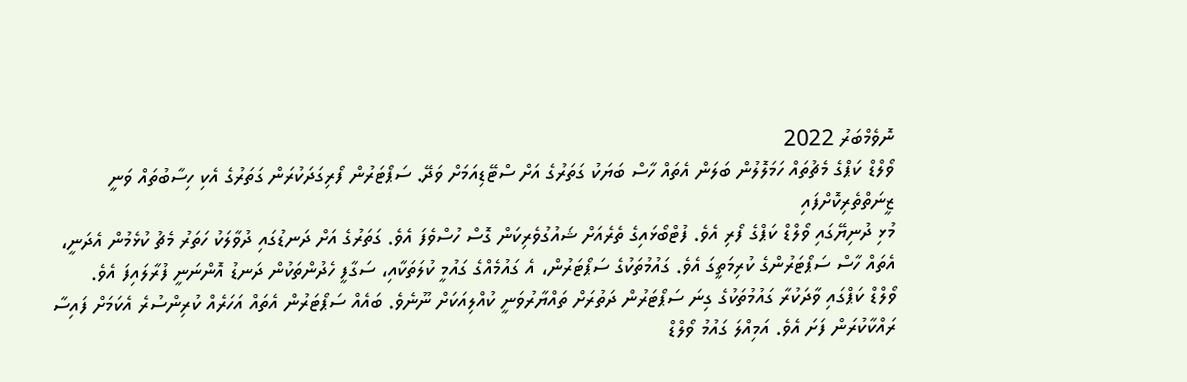ނޮވެމްބަރު 2022
ވޯލްޑް ކަޕްގެ މެޗުތައް ހަމަލޮލުން ބަލަން އެތައް ހާސް ބަޔަކު ގަތަރުގެ އަށް ސްޓޭޑިއަމަށް ވަދޭ. ސަޕޯޓަރުން ފޯރިގަދަކުރަން ގަތަރުގެ އެކި ހިސާބުތައް ވަނީ ޒީނަތްތެރިކޮށްފައި
މުޅި ދުނިޔޭގައި ވޯލްޑް ކަޕްގެ ފޯރި އެވެ. ފުޓްބޯޅައިގެ ތެރެއަށް ޝައުގުވެރިކަން ގޮސް ހުސްވެފަ އެވެ. ގަތަރުގެ އަށް ދަނޑުގައި ދުވާލަކު ހަތަރު މެޗު ކުޅެމުން އެދަނީ، އެތައް ހާސް ސަޕޯޓަރުންގެ ކުރިމަތީގަ އެވެ. ގައުމުތަކުގެ ސަޕޯޓަރުން، އެ ގައުމެއްގެ ގައުމީ ކުލަތަކާއި، ސަގާފީ ހެދުންތަކުން ދަނޑު އޮންނަނީ ފުރާލައިފަ އެވެ.
ވޯލްޑް ކަޕްގައި ވާދަކުރާ ގައުމުތަކުގެ ގިނަ ސަޕޯޓަރުން ދަތުރަށް ތައްޔާރުވަނީ ކުއްލިއަކަށް ނޫނެވެ. ބައެއް ސަޕޯޓަރުން އެތައް އަހަރެއް ކުރިންސުރެ އެކަމަށް ފައިސާ ރައްކާކުރަން ފަށަ އެވެ. އަމިއްލަ ގައުމު ވޯލްޑް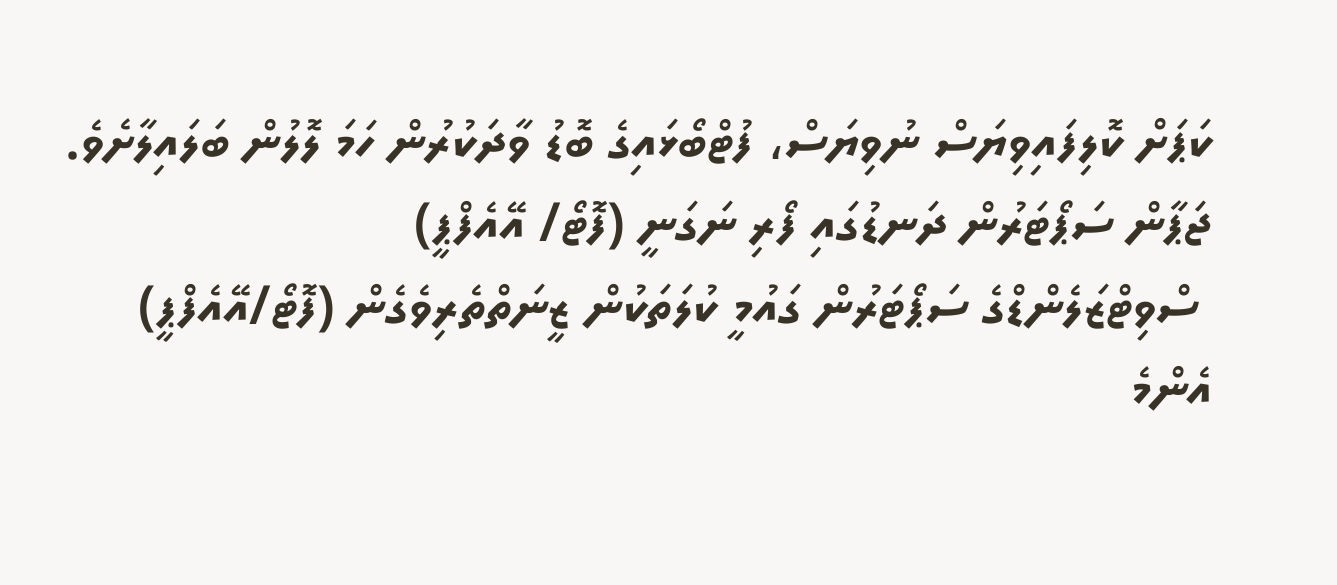ކަޕަށް ކޮލިފައިވިޔަސް ނުވިޔަސް، ފުޓްބޯޅައިގެ ބޮޑު ވާދަކުރުން ހަމަ ލޮލުން ބަލައިލާށެވެ.
ޖަޕާން ސަޕޯޓަރުން ދަނޑުގައި ފޯރި ނަގަނީ (ފޮޓޯ/ އޭއެފްޕީ)
 ސްވިޓްޒަލެންޑްގެ ސަޕޯޓަރުން ގައުމީ ކުލަތަކުން ޒީނަތްތެރިވެގެން (ފޮޓޯ/އޭއެފްޕީ)
އެންމެ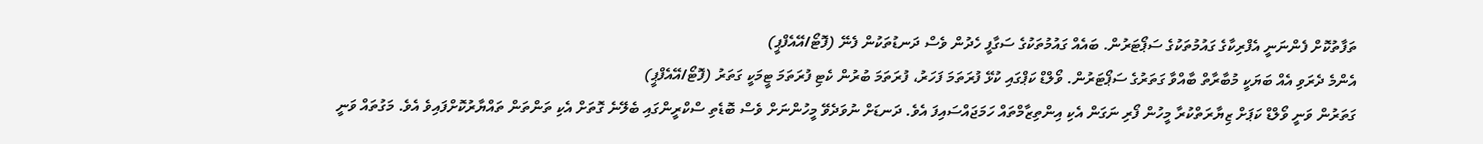ތަފާތުކޮށް ފެންނަނީ އެފްރިކާގެ ގައުމުތަކުގެ ސަޕޯޓަރުން. ބައެއް ގައުމުތަކުގެ ސަގާފީ ހެދުން ވެސް ދަނޑުތަކުން ފެނޭ (ފޮޓޯ/އޭއެފްޕީ)
އެންމެ ދެރަވި އެއް ބަޔަކީ މުބާރާތް ބާއްވާ ގަތަރުގެ ސަޕޯޓަރުން. ވޯލްޑް ކަޕްގައި ކުޅޭ ފުރަތަމަ ފަހަރު، ފުރަތަމަ ބުރުން ކެޓި ފުރަތަމަ ޓީމަކީ ގަތަރު (ފޮޓޯ/އޭއެފްޕީ)
ގަތަރުން ވަނީ ވޯލްޑް ކަޕަށް ޒިޔާރަތްކުރާ މީހުން ފޯރި ނަގަން އެކި އިންތިޒާމްތައް ހަމަޖައްސައިފަ އެވެ. ދަނޑަށް ނުވަދެވޭ މީހުންނަށް ވެސް ބޮޑެތި ސްކްރީންގައި ބެލޭނެ ގޮތަށް އެކި ތަންތަން ތައްޔާރުކޮށްފައިވެ އެވެ. މަގުތައް ވަނީ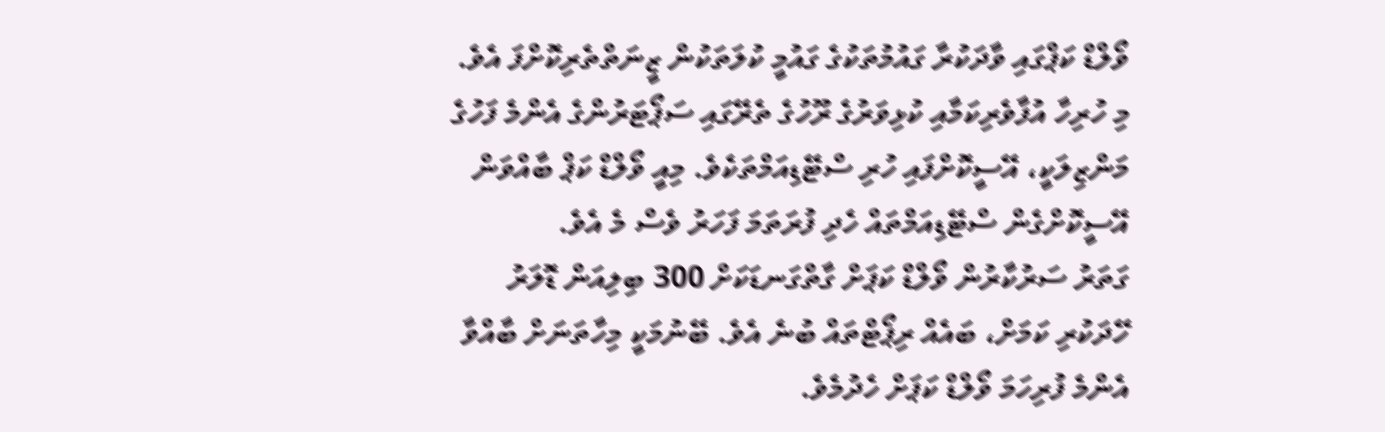ވޯލްޑް ކަޕްގައި ވާދަކުރާ ގައުމުތަކުގެ ގައުމީ ކުލަތަކުން ޒީނަތްތެރިކޮށްފަ އެވެ.
މި ހުރިހާ އުފާވެރިކަމާއި ކުޅިވަރުގެ ރޫހުގެ ތެރޭގައި ސަޕޯޓަރުންގެ އެންމެ ފަހުގެ މަންޒިލަކީ، އޭސީކޮށްފައި ހުރި ސްޓޭޑިއަމްތަކެވެ. މިއީ ވޯލްޑް ކަޕް ބާއްވަން އޭސީކޮށްގެން ސްޓޭޑިއަމްތައް ހެދި ފުރަތަމަ ފަހަރު ވެސް މެ އެވެ.
ގަތަރު ސަރުކާރުން ވޯލްޑް ކަޕަށް ގާތްގަނޑަކަށް 300 ބިލިއަން ޑޮލަރު ހޭދަކުރި ކަމަށް، ބައެއް ރިޕޯޓްތައް ބުނެ އެވެ. ބޭނުމަކީ މިހާތަނަށް ބާއްވާ އެންމެ ފުރިހަމަ ވޯލްޑް ކަޕަށް ހެދުމެވެ.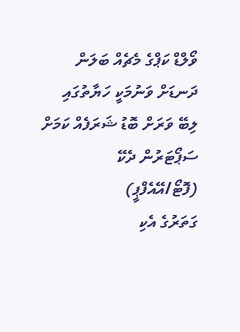ވޯލްޑް ކަޕްގެ މެޗެއް ބަލަން ދަނޑަށް ވަނުމަކީ ހަޔާތުގައި ލިބޭ ވަރަށް ބޮޑު ޝަރަފެއް ކަމަށް ސަޕޯޓަރުން ދެކޭ (ފޮޓޯ/އޭއެފްޕީ)
ގަތަރުގެ އެކި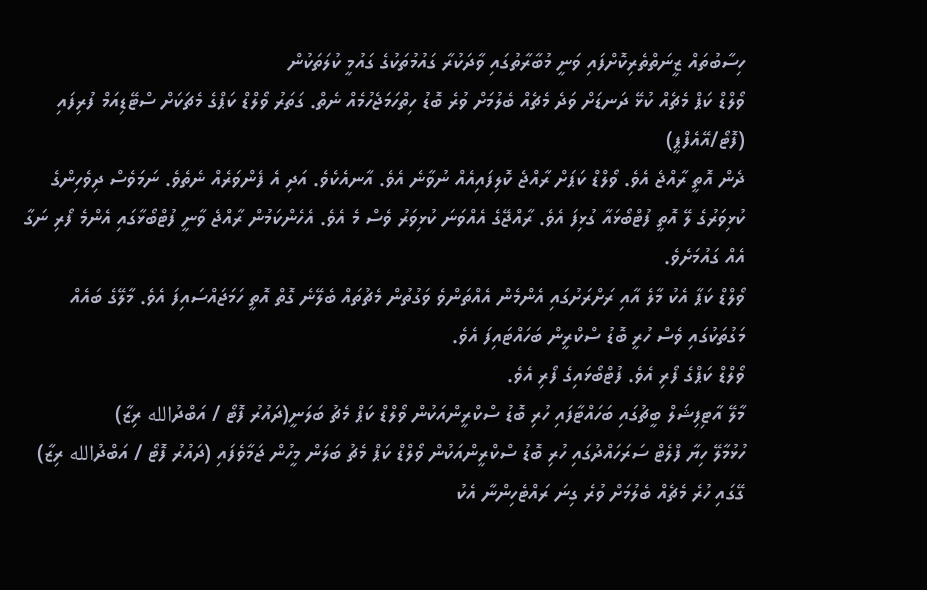ހިސާބުތައް ޒީނަތްތެރިކޮށްފައި ވަނީ މުބާރާތުގައި ވާދަކުރާ ގައުމުތަކުގެ ގައުމީ ކުލަތަކުން
ވޯލްޑް ކަޕް މެޗެއް ކުޅޭ ދަނޑަށް ވަދެ މެޗެއް ބެލުމަށް ވުރެ ބޮޑު ހިތްހަމަޖެހުމެއް ނެތް. ގަތަރު ވޯލްޑް ކަޕްގެ މެޗަކަށް ސްޓޭޑިއަމް ފުރިފައި (ފޮޓޯ/އޭއެފްޕީ)
ދެން އޮތީ ރާއްޖެ އެވެ. ވޯލްޑް ކަޕަށް ރާއްޖެ ކޮލިފައިއެއް ނުވާނެ އެވެ. އާނއެކެވެ. އަދި އެ ފެންވަރެއް ނެތެވެ. ނަމަވެސް ދިވެހިންގެ ކުޅިވަރުގެ ލޭ އޮތީ ފުޓްބޯޅައާ ގުޅިފަ އެވެ. ރާއްޖޭގެ އެއްވަނަ ކުޅިވަރު ވެސް މެ އެވެ. އެހެންކަމުން ރާއްޖެ ވާނީ ފުޓްބޯޅާގައި އެންމެ ފޯރި ނަގާ އެއް ގައުމަށެވެ.
ވޯލްޑް ކަޕާ އެކު މާލެ އާއި ރަށްރަށުގައި އެންމެން އެއްތަންވެ ވަގުތުން މެޗުތައް ބެލޭނެ ގޮތް އޮތީ ހަމަޖައްސައިފަ އެވެ. މާލޭގެ ބައެއް މަގުތަކުގައި ވެސް ހުރީ ބޮޑު ސްކްރީން ބަހައްޓައިފަ އެވެ.
ވޯލްޑް ކަޕްގެ ފޯރި އެވެ. ފުޓްބޯޅައިގެ ފޯރި އެވެ.
މާލޭ އާޓިފިޝަލް ބީޗުގައި ބަހައްޓާފައި ހުރި ބޮޑު ސްކްރީންއަކުން ވޯލްޑް ކަޕް މެޗު ބަލަނީ(ދައުރު ފޮޓޯ / އަބްދުالله ރިޒާ)
ހުޅުމާލޭ ހިޔާ ފްލެޓް ސަރަހައްދުގައި ހުރި ބޮޑު ސްކްރީންއަކުން ވޯލްޑް ކަޕް މެޗު ބަލަން މީހުން ޖަމާވެފައި (ދައުރު ފޮޓޯ / އަބްދުالله ރިޒާ)
ގޭގައި ހުރެ މެޗެއް ބެލުމަށް ވުރެ ގިނަ ރައްޓެހިންނާ އެކު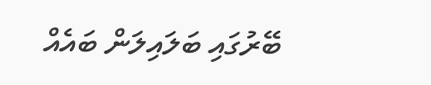ބޭރުގައި ބަލައިލަން ބައެއް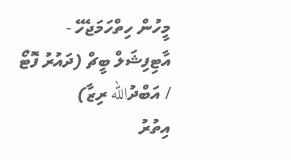މީހުން ހިތްހަމަޖެހޭ - އާޓިފިޝަލް ބީޗް (ދައުރު ފޮޓޯ / އަބްދުالله ރިޒާ)
އިތުރު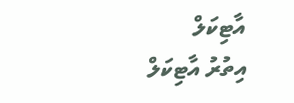އާޓިކަލް
އިތުރު އާޓިކަލް